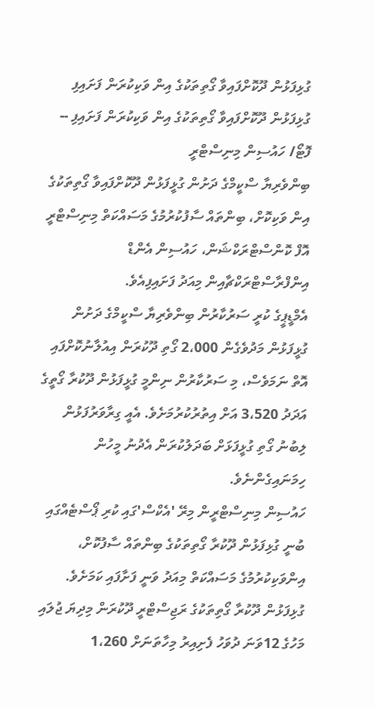ގުޅިފަޅުން ދޫކޮށްފައިވާ ގޯތިތަކުގެ އިން ވަކިކުރަން ފަށައިފި
ގުޅިފަޅުން ދޫކޮށްފައިވާ ގޯތިތަކުގެ އިން ވަކިކުރަން ފަށައިފި -- ފޮޓޯ/ ހައުސިން މިނިސްޓްރީ
ބިންވެރިޔާ ސްކީމްގެ ދަށުން ގުޅީފަޅުން ދޫކޮށްފައިވާ ގޯތިތަކުގެ އިން ވަކިކޮށް، ބިންތައް ސާފުކުރުމުގެ މަސައްކަތް މިނިސްޓްރީ އޮފް ކޮންސްޓްރަކްޝަން، ހައުސިން އެންޑް އިންފްރާސްޓްރަކްޗާއިން މިއަދު ފަށައިފިއެވެ.
އެމްޑީޕީގެ ކުރީ ސަރުކާރުން ބިންވެރިޔާ ސްކީމްގެ ދަށުން ގުޅީފަޅުން މަދުވެގެން 2،000 ގޯތި ދޫކުރަން އިއުލާނުކޮށްފައި އޮތް ނަމަވެސް، މި ސަރުކާރުން ނިންމީ ގުޅީފަޅުން ދޫކުރާ ގޯތީގެ އަދަދު 3،520 އަށް އިތުރުކުރުމަށެވެ. އެއީ ގިރާވަރުފަޅުން ލިބުނު ގޯތި ގުޅީފަޅަށް ބަދަލުކުރަން އެދުނު މީހުން ހިމަނައިގެންނެވެ.
ހައުސިން މިނިސްޓްރީން މިރޭ 'އެކްސް'ގައި ކުރި ޕޯސްޓެއްގައި ބުނީ ގުޅިފަޅުން ދޫކުރާ ގޯތިތަކުގެ ބިންތައް ސާފުކޮށް، އިންވަކިކުރުމުގެ މަސައްކަތް މިއަދު ވަނީ ފަށާފައި ކަމަށެވެ.
ގުޅިފަޅުން ދޫކުރާ ގޯތިތަކުގެ ރަޖިސްޓްރީ ދޫކުރަން މިދިޔަ ޖުލައި މަހުގެ 12ވަނަ ދުވަހު ފެށިއިރު މިހާތަނަށް 1،260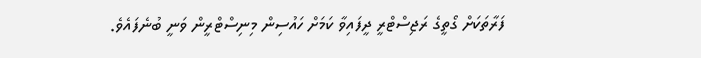ފަރާތަކަށް ގޯތީގެ ރަޖިސްޓްރީ ދީފައިވާ ކަމަށް ހައުސިން މިނިސްޓްރީން ވަނީ ބުނެފައެވެ.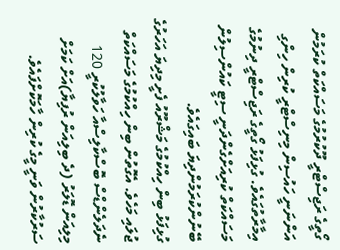ގޯތީގެ ރަޖިސްޓްރީ ދޫކުރުމުގެ މަސައްކަތް ކުރަމުން އަންނަނީ ހައުސިން މިނިސްޓްރީ ކުރިން ހިންގި އިމާރާތުގައެވެ. ގުޅިފަޅު ގޯތީގެ ރަޖިސްޓްރީ ދިނުމުގެ މަސައްކަތް ކުރިއަށްގެންދަނީ ސިޓީ ކައުންސިލުން ބޭނުންކުރަމުންދިޔަ ބައިގައެވެ.
ގުޅިފަޅު ބިން ހިއްކުމުގެ މަޝްރޫއު ފެށީ މިދިޔަ އަހަރުގެ ޖުލައި މަހެވެ. އެގޮތުން ބިން ހިއްކުމުގެ މަސައްކަތް ނެދަލެންޑްސް ބޮސްކާލިސްއާ ހަވާލުކުރީ 120 މިލިއަން ޑޮލަރު (ދެ ބިލިއަން ރުފިޔާ)އަށް ކަމަށް ސަރުކާރުން ވަނީ މީގެ ކުރިން ހާމަކޮށްފައެވެ.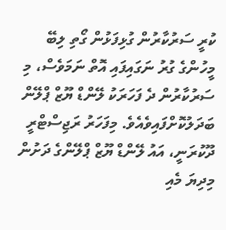ކުރީ ސަރުކާރުން ގުޅިފަޅުން ގޯތި ލިބޭ މީހުންގެ ގުރު ނަގައިފައި އޮތް ނަމަވެސް، މި ސަރުކާރުން ދެ ފަހަރަކު ލޭންޑް ޔޫޒް ޕްލޭން ބަދަލުކޮށްފައިވެއެވެ. މިފަހަރު ރަޖިސްޓްރީ ދޫކުރަނީ، އައު ލޭންޑް ޔޫޒް ޕްލޭންގެ ދަށުން މިދިޔަ މެއި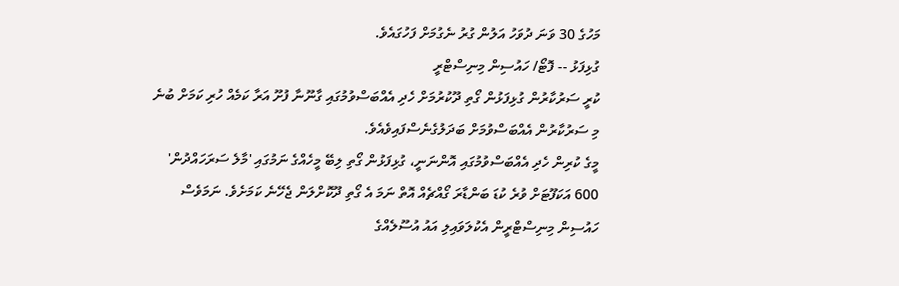މަހުގެ 30 ވަނަ ދުވަހު އަލުން ގުރު ނެގުމަށް ފަހުގައެވެ.
ގުޅިފަޅު -- ފޮޓޯ/ ހައުސިން މިނިސްޓްރީ
ކުރީ ސަރުކާރުން ގުޅިފަޅުން ގޯތި ދޫކުރުމަށް ހެދި އެއްބަސްވުމުގައި ގާނޫނާ ފުށޫ އަރާ ކަމެއް ހުރި ކަމަށް ބުނެ މި ސަރުކާރުން އެއްބަސްވުމަށް ބަދަލުގެނެސްފައިވެއެވެ.
މީގެ ކުރިން ހެދި އެއްބަސްވުމުގައި އޮންނަނީ، ގުޅިފަޅުން ގޯތި ލިބޭ މީހެއްގެ ނަމުގައި 'މާލެ ސަރަހައްދުން' 600 އަކަފޫޓަށް ވުރެ ކުޑަ ބަންޑާރަ ގޯއްޗެއް އޮތް ނަމަ އެ ގޯތި ދޫކޮށްލަން ޖެހޭނެ ކަމަށެވެ. ނަމަވެސް ހައުސިން މިނިސްޓްރީން އެކުލަވައިލި އައު އުސޫލެއްގެ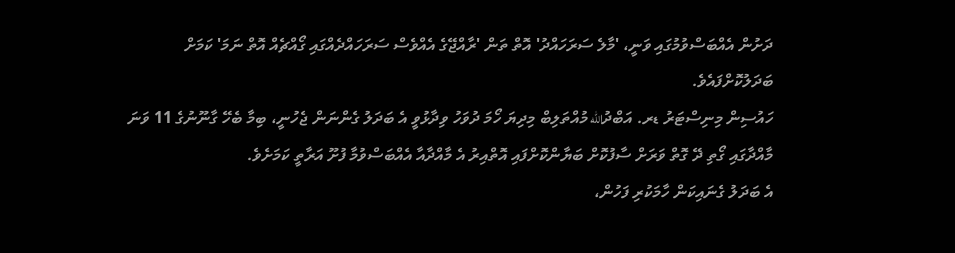ދަށުން އެއްބަސްވުމުގައި ވަނީ، 'މާލެ ސަރަހައްދު' އޮތް ތަން 'ރާއްޖޭގެ އެއްވެސް ސަރަހައްދެއްގައި ގޯއްޗެއް އޮތް ނަމަ' ކަމަށް ބަދަލުކޮށްފައެވެ.
ހައުސިން މިނިސްޓަރު ޑރ. އަބްދުالله މުއްތަލިބް މިދިޔަ ހޯމަ ދުވަހު ވިދާޅުވީ އެ ބަދަލު ގެންނަން ޖެހުނީ، ބިމާ ބެހޭ ގާނޫނުގެ 11 ވަނަ މާއްދާގައި ގޯތި ދޭ ގޮތް ވަރަށް ސާފުކޮށް ބަޔާންކޮށްފައި އޮތްއިރު އެ މާއްދާއާ އެއްބަސްވުމާ ފުށޫ އަރާތީ ކަމަށެވެ.
އެ ބަދަލު ގެނައިކަން ހާމަކުރި ފަހުން،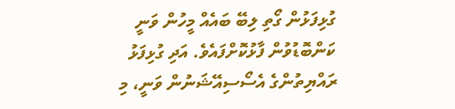ގުޅިފަޅުން ގޯތި ލިބޭ ބައެއް މީހުން ވަނީ ކަންބޮޑުވުން ފާޅުކޮށްފައެވެ. އަދި ގުޅިފަޅު ރައްޔިތުންގެ އެސޯސިއޭޝަނުން ވަނީ، މި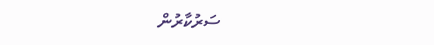ސަރުކާރުން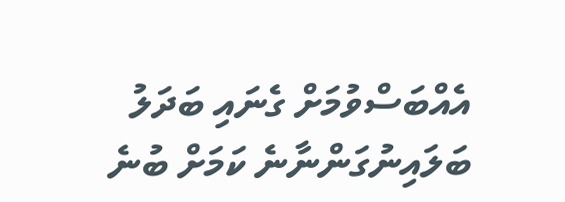އެއްބަސްވުމަށް ގެނައި ބަދަލު ބަލައިނުގަންނާނެ ކަމަށް ބުނެ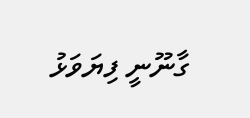ގާނޫނީ ފިޔަވަޅު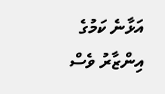އަޅާނެ ކަމުގެ އިންޒާރު ވެސް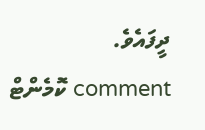ދީފައެވެ.
comment ކޮމެންޓް